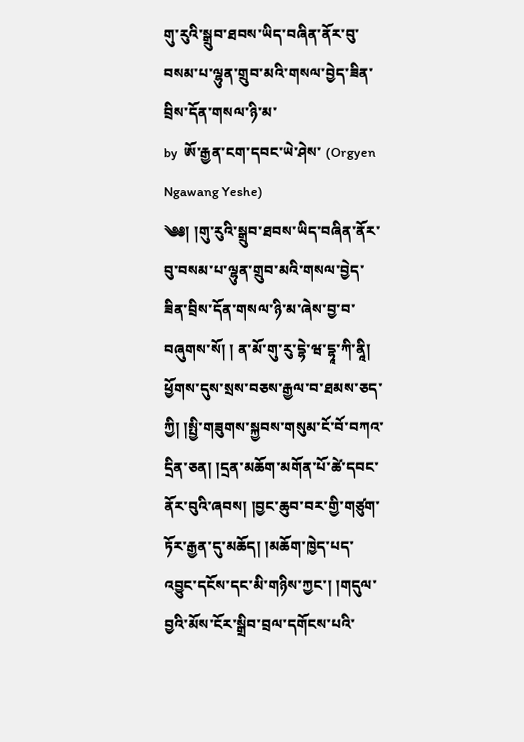གུ་རུའི་སྒྲུབ་ཐབས་ཡིད་བཞིན་ནོར་བུ་བསམ་པ་ལྷུན་གྲུབ་མའི་གསལ་བྱེད་ཟིན་བྲིས་དོན་གསལ་ཉི་མ་
by  ཨོ་རྒྱན་ངག་དབང་ཡེ་ཤེས་ (Orgyen Ngawang Yeshe)
༄༅། །གུ་རུའི་སྒྲུབ་ཐབས་ཡིད་བཞིན་ནོར་བུ་བསམ་པ་ལྷུན་གྲུབ་མའི་གསལ་བྱེད་ཟིན་བྲིས་དོན་གསལ་ཉི་མ་ཞེས་བྱ་བ་བཞུགས་སོ། ། ན་མོ་གུ་རུ་དྷེ་ཝ་དྷཱ་ཀི་ནཱི། ཕྱོགས་དུས་སྲས་བཅས་རྒྱལ་བ་ཐམས་ཅད་ཀྱི། །སྤྱི་གཟུགས་སྐྱབས་གསུམ་ངོ་བོ་བཀའ་དྲིན་ཅན། །དྲན་མཆོག་མགོན་པོ་ཚེ་དབང་ནོར་བུའི་ཞབས། །བྱང་ཆུབ་བར་གྱི་གཙུག་ཏོར་རྒྱན་དུ་མཆོད། །མཆོག་ཁྱེད་པད་འབྱུང་དངོས་དང་མི་གཉིས་ཀྱང་། །གདུལ་བྱའི་མོས་ངོར་སྒྲིབ་བྲལ་དགོངས་པའི་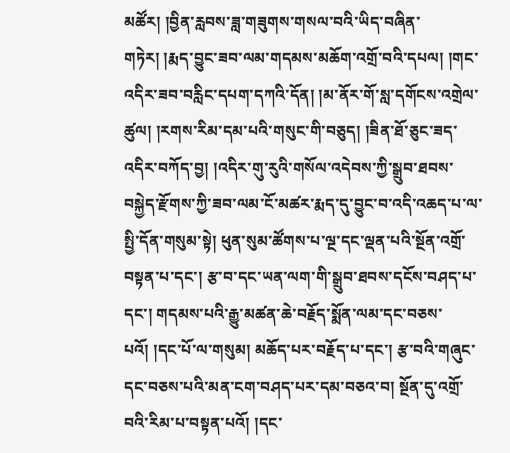མཚོར། །བྱིན་རླབས་ཟླ་གཟུགས་གསལ་བའི་ཡིད་བཞིན་གཏེར། །རྨད་བྱུང་ཟབ་ལམ་གདམས་མཆོག་འགྲོ་བའི་དཔལ། །གང་འདིར་ཟབ་བརླིང་དཔག་དཀའི་དོན། །མ་ནོར་གོ་སླ་དགོངས་འགྲེལ་ཚུལ། །རགས་རིམ་དམ་པའི་གསུང་གི་བཅུད། །ཟིན་ཐོ་ཅུང་ཟད་འདིར་བཀོད་བྱ། །འདིར་གུ་རུའི་གསོལ་འདེབས་ཀྱི་སྒྲུབ་ཐབས་བསྐྱེད་རྫོགས་ཀྱི་ཟབ་ལམ་ངོ་མཚར་རྨད་དུ་བྱུང་བ་འདི་འཆད་པ་ལ་སྤྱི་དོན་གསུམ་སྟེ། ཕུན་སུམ་ཚོགས་པ་ལྔ་དང་ལྡན་པའི་སྔོན་འགྲོ་བསྟན་པ་དང་། རྩ་བ་དང་ཡན་ལག་གི་སྒྲུབ་ཐབས་དངོས་བཤད་པ་དང་། གདམས་པའི་རྒྱུ་མཚན་ཆེ་བརྗོད་སྨོན་ལམ་དང་བཅས་པའོ། །དང་པོ་ལ་གསུམ། མཆོད་པར་བརྗོད་པ་དང་། རྩ་བའི་གཞུང་དང་བཅས་པའི་མན་ངག་བཤད་པར་དམ་བཅའ་བ། སྔོན་དུ་འགྲོ་བའི་རིམ་པ་བསྟན་པའོ། །དང་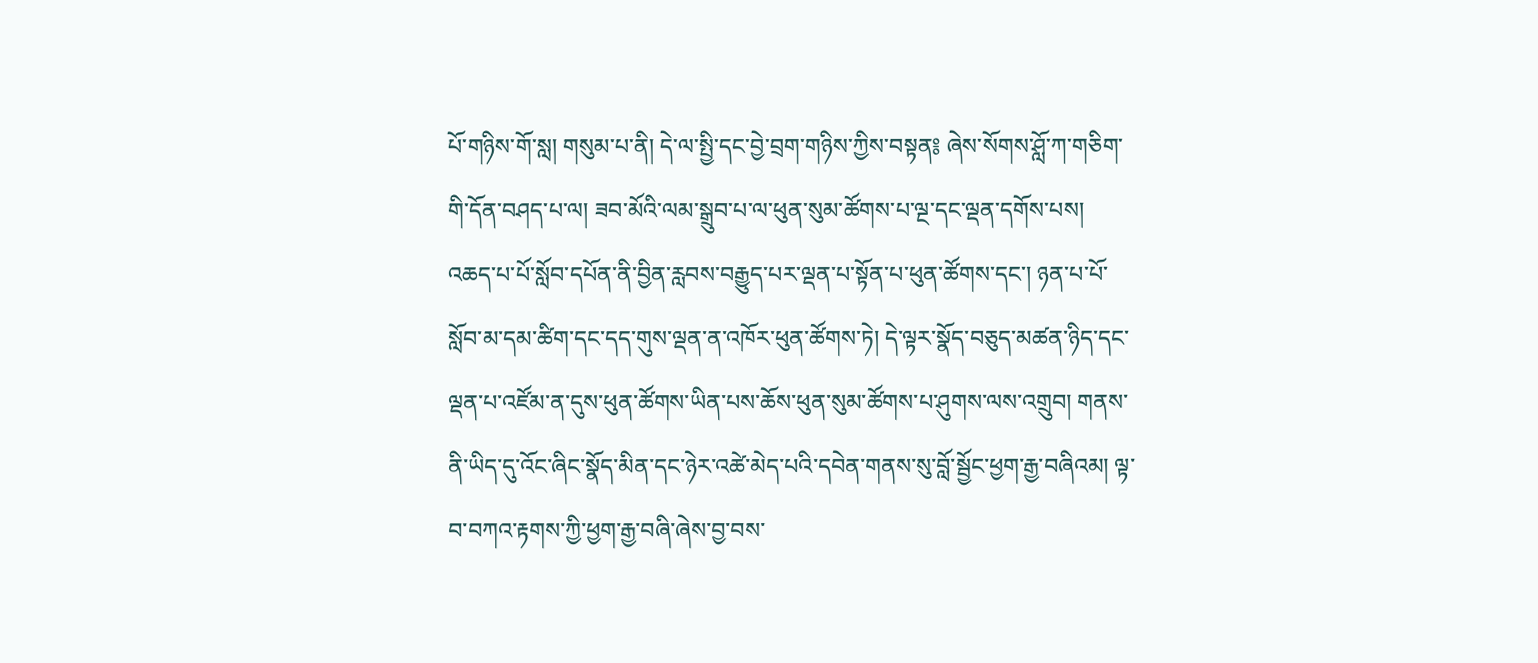པོ་གཉིས་གོ་སླ། གསུམ་པ་ནི། དེ་ལ་སྤྱི་དང་བྱེ་བྲག་གཉིས་ཀྱིས་བསྟན༔ ཞེས་སོགས་ཤློ་ཀ་གཅིག་གི་དོན་བཤད་པ་ལ། ཟབ་མོའི་ལམ་སྒྲུབ་པ་ལ་ཕུན་སུམ་ཚོགས་པ་ལྔ་དང་ལྡན་དགོས་པས། འཆད་པ་པོ་སློབ་དཔོན་ནི་བྱིན་རླབས་བརྒྱུད་པར་ལྡན་པ་སྟོན་པ་ཕུན་ཚོགས་དང་། ཉན་པ་པོ་སློབ་མ་དམ་ཚིག་དང་དད་གུས་ལྡན་ན་འཁོར་ཕུན་ཚོགས་ཏེ། དེ་ལྟར་སྣོད་བཅུད་མཚན་ཉིད་དང་ལྡན་པ་འཛོམ་ན་དུས་ཕུན་ཚོགས་ཡིན་པས་ཆོས་ཕུན་སུམ་ཚོགས་པ་ཤུགས་ལས་འགྲུབ། གནས་ནི་ཡིད་དུ་འོང་ཞིང་སྣོད་མིན་དང་ཉེར་འཚེ་མེད་པའི་དབེན་གནས་སུ་བློ་སྦྱོང་ཕྱག་རྒྱ་བཞིའམ། ལྟ་བ་བཀའ་རྟགས་ཀྱི་ཕྱག་རྒྱ་བཞི་ཞེས་བྱ་བས་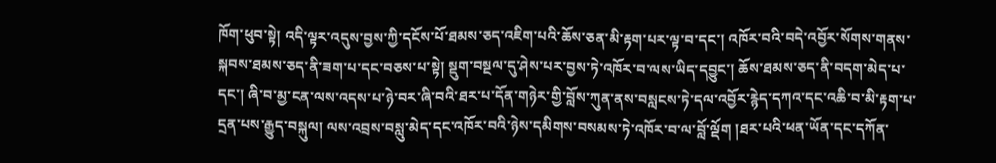ཁོག་ཕུབ་སྟེ། འདི་ལྟར་འདུས་བྱས་ཀྱི་དངོས་པོ་ཐམས་ཅད་འཇིག་པའི་ཆོས་ཅན་མི་རྟག་པར་ལྟ་བ་དང་། འཁོར་བའི་བདེ་འབྱོར་སོགས་གནས་སྐབས་ཐམས་ཅད་ནི་ཟག་པ་དང་བཅས་པ་སྟེ། སྡུག་བསྔལ་དུ་ཤེས་པར་བྱས་ཏེ་འཁོར་བ་ལས་ཡིད་དབྱུང་། ཆོས་ཐམས་ཅད་ནི་བདག་མེད་པ་དང་། ཞི་བ་མྱ་ངན་ལས་འདས་པ་ཉེ་བར་ཞི་བའི་ཐར་པ་དོན་གཉེར་གྱི་བློས་ཀུན་ནས་བསླངས་ཏེ་དལ་འབྱོར་རྙེད་དཀའ་དང་འཆི་བ་མི་རྟག་པ་དྲན་པས་རྒྱུད་བསྐུལ། ལས་འབྲས་བསླུ་མེད་དང་འཁོར་བའི་ཉེས་དམིགས་བསམས་ཏེ་འཁོར་བ་ལ་བློ་ལྡོག །ཐར་པའི་ཕན་ཡོན་དང་དཀོན་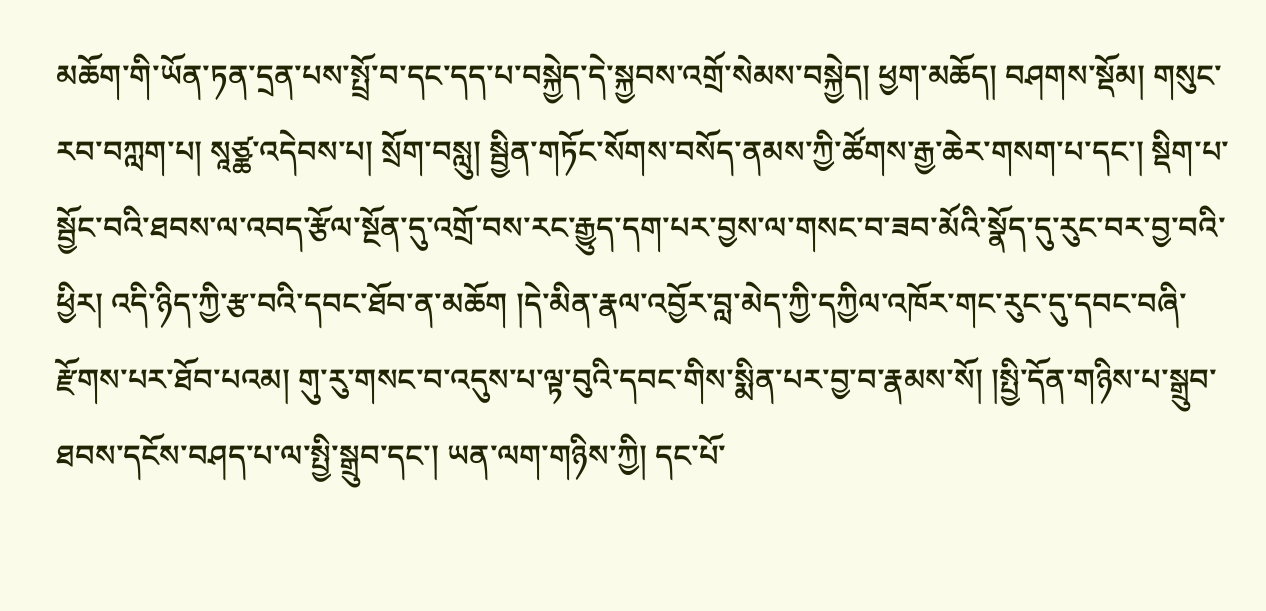མཆོག་གི་ཡོན་ཏན་དྲན་པས་སྤྲོ་བ་དང་དད་པ་བསྐྱེད་དེ་སྐྱབས་འགྲོ་སེམས་བསྐྱེད། ཕྱག་མཆོད། བཤགས་སྡོམ། གསུང་རབ་བཀླག་པ། སཱཙྪ་འདེབས་པ། སྲོག་བསླུ། སྦྱིན་གཏོང་སོགས་བསོད་ནམས་ཀྱི་ཚོགས་རྒྱ་ཆེར་གསག་པ་དང་། སྡིག་པ་སྦྱོང་བའི་ཐབས་ལ་འབད་རྩོལ་སྔོན་དུ་འགྲོ་བས་རང་རྒྱུད་དག་པར་བྱས་ལ་གསང་བ་ཟབ་མོའི་སྣོད་དུ་རུང་བར་བྱ་བའི་ཕྱིར། འདི་ཉིད་ཀྱི་རྩ་བའི་དབང་ཐོབ་ན་མཆོག །དེ་མིན་རྣལ་འབྱོར་བླ་མེད་ཀྱི་དཀྱིལ་འཁོར་གང་རུང་དུ་དབང་བཞི་རྫོགས་པར་ཐོབ་པའམ། གུ་རུ་གསང་བ་འདུས་པ་ལྟ་བུའི་དབང་གིས་སྨིན་པར་བྱ་བ་རྣམས་སོ། །སྤྱི་དོན་གཉིས་པ་སྒྲུབ་ཐབས་དངོས་བཤད་པ་ལ་སྤྱི་སྒྲུབ་དང་། ཡན་ལག་གཉིས་ཀྱི། དང་པོ་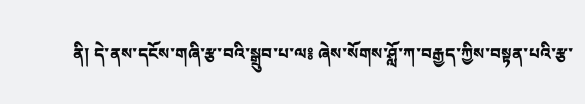ནི། དེ་ནས་དངོས་གཞི་རྩ་བའི་སྒྲུབ་པ་ལ༔ ཞེས་སོགས་ཤློ་ཀ་བརྒྱད་ཀྱིས་བསྟན་པའི་རྩ་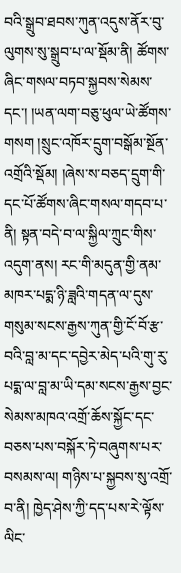བའི་སྒྲུབ་ཐབས་ཀུན་འདུས་ནོར་བུ་ལུགས་སུ་སྒྲུབ་པ་ལ་སྡོམ་ནི། ཚོགས་ཞིང་གསལ་བཏབ་སྐྱབས་སེམས་དང་། །ཡན་ལག་བཅུ་ཕུལ་ཡེ་ཚོགས་གསག །སྲུང་འཁོར་དྲུག་བསྒོམ་སྔོན་འགྲོའི་སྡོམ། །ཞེས་ས་བཅད་དྲུག་གི་དང་པོ་ཚོགས་ཞིང་གསལ་གདབ་པ་ནི། སྟན་བདེ་བ་ལ་སྐྱིལ་ཀྲུང་གིས་འདུག་ནས། རང་གི་མདུན་གྱི་ནམ་མཁར་པདྨ་ཉི་ཟླའི་གདན་ལ་དུས་གསུམ་སངས་རྒྱས་ཀུན་གྱི་ངོ་བོ་རྩ་བའི་བླ་མ་དང་དབྱེར་མེད་པའི་གུ་རུ་པདྨ་ལ་བླ་མ་ཡི་དམ་སངས་རྒྱས་བྱང་སེམས་མཁའ་འགྲོ་ཆོས་སྐྱོང་དང་བཅས་པས་བསྐོར་ཏེ་བཞུགས་པར་བསམས་ལ། གཉིས་པ་སྐྱབས་སུ་འགྲོ་བ་ནི། ཁྱེད་ཤེས་ཀྱི་དད་པས་རེ་ལྟོས་ལིང་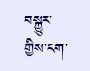བསྐྱུར་གྱིས་ངག་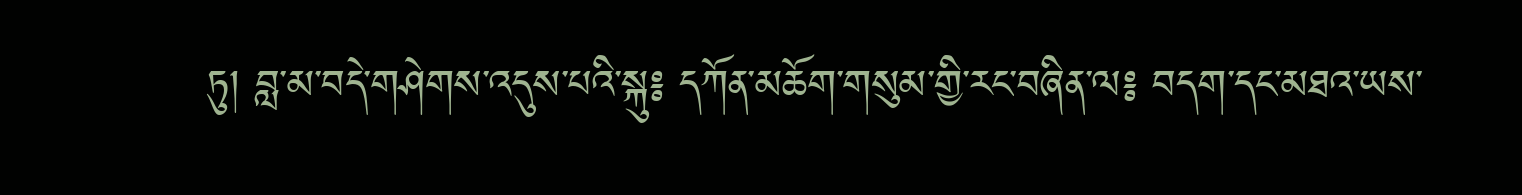ཏུ། བླ་མ་བདེ་གཤེགས་འདུས་པའི་སྐུ༔ དཀོན་མཆོག་གསུམ་གྱི་རང་བཞིན་ལ༔ བདག་དང་མཐའ་ཡས་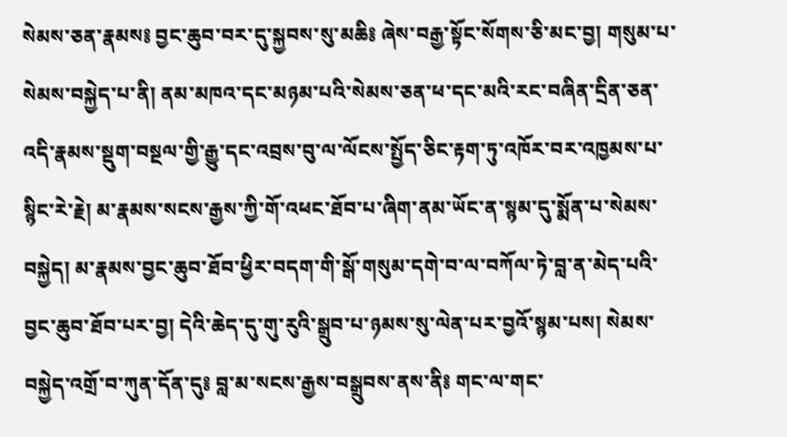སེམས་ཅན་རྣམས༔ བྱང་ཆུབ་བར་དུ་སྐྱབས་སུ་མཆི༔ ཞེས་བརྒྱ་སྟོང་སོགས་ཅི་མང་བྱ། གསུམ་པ་སེམས་བསྐྱེད་པ་ནི། ནམ་མཁའ་དང་མཉམ་པའི་སེམས་ཅན་ཕ་དང་མའི་རང་བཞིན་དྲིན་ཅན་འདི་རྣམས་སྡུག་བསྔལ་གྱི་རྒྱུ་དང་འབྲས་བུ་ལ་ལོངས་སྤྱོད་ཅིང་རྟག་ཏུ་འཁོར་བར་འཁྱམས་པ་སྙིང་རེ་རྗེ། མ་རྣམས་སངས་རྒྱས་ཀྱི་གོ་འཕང་ཐོབ་པ་ཞིག་ནམ་ཡོང་ན་སྙམ་དུ་སྨོན་པ་སེམས་བསྐྱེད། མ་རྣམས་བྱང་ཆུབ་ཐོབ་ཕྱིར་བདག་གི་སྒོ་གསུམ་དགེ་བ་ལ་བཀོལ་ཏེ་བླ་ན་མེད་པའི་བྱང་ཆུབ་ཐོབ་པར་བྱ། དེའི་ཆེད་དུ་གུ་རུའི་སྒྲུབ་པ་ཉམས་སུ་ལེན་པར་བྱའོ་སྙམ་པས། སེམས་བསྐྱེད་འགྲོ་བ་ཀུན་དོན་དུ༔ བླ་མ་སངས་རྒྱས་བསྒྲུབས་ནས་ནི༔ གང་ལ་གང་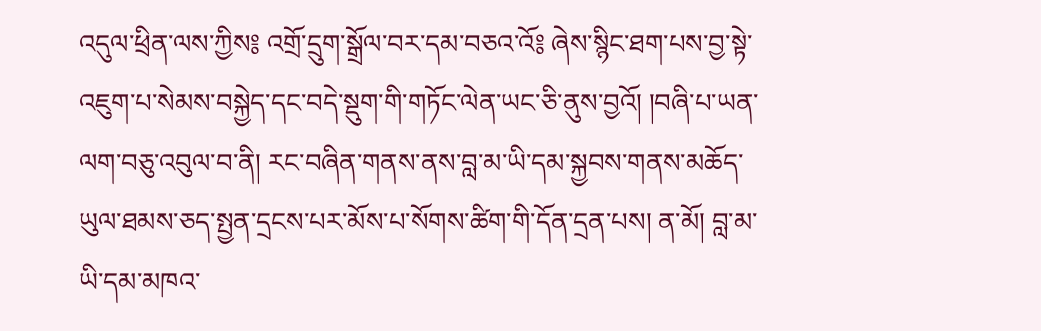འདུལ་ཕྲིན་ལས་ཀྱིས༔ འགྲོ་དྲུག་སྒྲོལ་བར་དམ་བཅའ་འོ༔ ཞེས་སྙིང་ཐག་པས་བྱ་སྟེ་འཇུག་པ་སེམས་བསྐྱེད་དང་བདེ་སྡུག་གི་གཏོང་ལེན་ཡང་ཅི་ནུས་བྱའོ། །བཞི་པ་ཡན་ལག་བཅུ་འབུལ་བ་ནི། རང་བཞིན་གནས་ནས་བླ་མ་ཡི་དམ་སྐྱབས་གནས་མཆོད་ཡུལ་ཐམས་ཅད་སྤྱན་དྲངས་པར་མོས་པ་སོགས་ཚིག་གི་དོན་དྲན་པས། ན་མོ། བླ་མ་ཡི་དམ་མཁའ་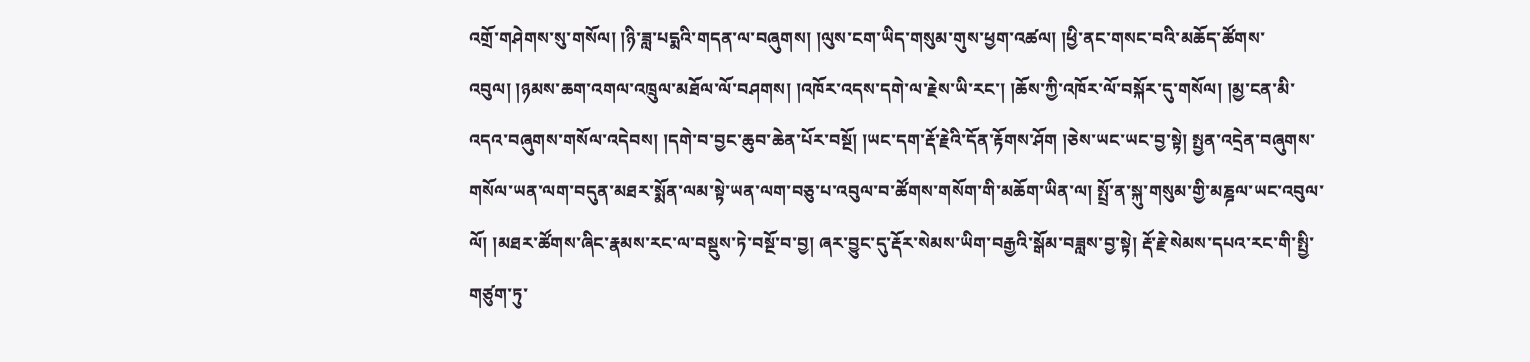འགྲོ་གཤེགས་སུ་གསོལ། །ཉི་ཟླ་པདྨའི་གདན་ལ་བཞུགས། །ལུས་ངག་ཡིད་གསུམ་གུས་ཕྱག་འཚལ། །ཕྱི་ནང་གསང་བའི་མཆོད་ཚོགས་འབུལ། །ཉམས་ཆག་འགལ་འཁྲུལ་མཐོལ་ལོ་བཤགས། །འཁོར་འདས་དགེ་ལ་རྗེས་ཡི་རང་། །ཆོས་ཀྱི་འཁོར་ལོ་བསྐོར་དུ་གསོལ། །མྱ་ངན་མི་འདའ་བཞུགས་གསོལ་འདེབས། །དགེ་བ་བྱང་ཆུབ་ཆེན་པོར་བསྔོ། །ཡང་དག་རྡོ་རྗེའི་དོན་རྟོགས་ཤོག །ཅེས་ཡང་ཡང་བྱ་སྟེ། སྤྱན་འདྲེན་བཞུགས་གསོལ་ཡན་ལག་བདུན་མཐར་སྨོན་ལམ་སྟེ་ཡན་ལག་བཅུ་པ་འབུལ་བ་ཚོགས་གསོག་གི་མཆོག་ཡིན་ལ། སྤྲོ་ན་སྐུ་གསུམ་གྱི་མཎྜལ་ཡང་འབུལ་ལོ། །མཐར་ཚོགས་ཞིང་རྣམས་རང་ལ་བསྡུས་ཏེ་བསྔོ་བ་བྱ། ཞར་བྱུང་དུ་རྡོར་སེམས་ཡིག་བརྒྱའི་སྒོམ་བཟླས་བྱ་སྟེ། རྡོ་རྗེ་སེམས་དཔའ་རང་གི་སྤྱི་གཙུག་ཏུ་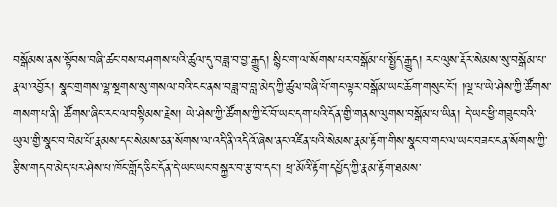བསྒོམས་ནས་སྟོབས་བཞི་ཚང་བས་བཤགས་པའི་ཚུལ་དུ་བཟླ་བ་བྱ་རྒྱུད། སྙིང་ག་ལ་སོགས་པར་བསྒོམ་པ་སྤྱོད་རྒྱུད། རང་ལུས་རྡོར་སེམས་སུ་བསྒོམ་པ་རྣལ་འབྱོར། སྣང་གྲགས་ལྷ་སྔགས་སུ་གསལ་བའི་ངང་ནས་བཟླ་བ་བླ་མེད་ཀྱི་ཚུལ་བཞི་པོ་གང་ལྟར་བསྒོམ་ཡང་ཆོག་གསུང་ངོ་། །ལྔ་པ་ཡེ་ཤེས་ཀྱི་ཚོགས་གསག་པ་ནི། ཚོགས་ཞིང་རང་ལ་བསྟིམས་རྗེས། ཡེ་ཤེས་ཀྱི་ཚོགས་ཀྱི་ངོ་བོ་ཡང་དག་པའི་དོན་གྱི་གནས་ལུགས་བསྒོམ་པ་ཡིན། དེ་ཡང་ཕྱི་གཟུང་བའི་ཡུལ་གྱི་སྣང་བ་བེམ་པོ་རྣམས་དང་སེམས་ཅན་སོགས་ལ་འདི་ནི་འདིའོ་ཞེས་ནང་འཛིན་པའི་སེམས་རྣམ་རྟོག་གིས་སྣང་བ་གང་ལ་ཡང་བཟང་ངན་སོགས་ཀྱི་རྩིས་གདབ་མེད་པར་ཤེས་པ་ཁོང་གློད་ཅིང་དོན་དེ་ཡང་ཡང་བསྐྱར་བ་རྩ་བ་དང་། ཕྲ་མོའི་རྟོག་དཔྱོད་ཀྱི་རྣམ་རྟོག་ཐམས་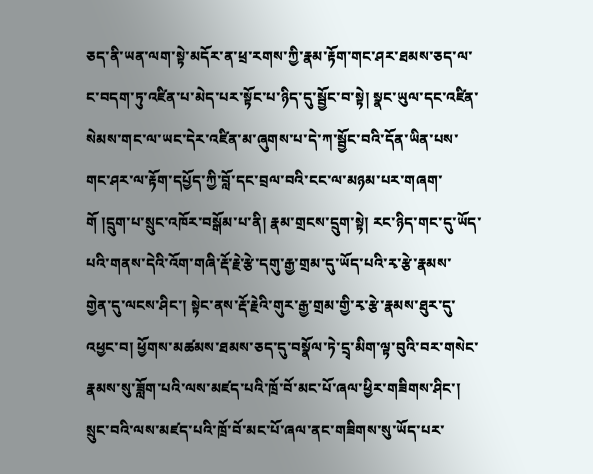ཅད་ནི་ཡན་ལག་སྟེ་མདོར་ན་ཕྲ་རགས་ཀྱི་རྣམ་རྟོག་གང་ཤར་ཐམས་ཅད་ལ་ང་བདག་ཏུ་འཛིན་པ་མེད་པར་སྟོང་པ་ཉིད་དུ་སྦྱོང་བ་སྟེ། སྣང་ཡུལ་དང་འཛིན་སེམས་གང་ལ་ཡང་དེར་འཛིན་མ་ཞུགས་པ་དེ་ཀ་སྦྱོང་བའི་དོན་ཡིན་པས་གང་ཤར་ལ་རྟོག་དཔྱོད་ཀྱི་བློ་དང་བྲལ་བའི་ངང་ལ་མཉམ་པར་གཞག་གོ །དྲུག་པ་སྲུང་འཁོར་བསྒོམ་པ་ནི། རྣམ་གྲངས་དྲུག་སྟེ། རང་ཉིད་གང་དུ་ཡོད་པའི་གནས་དེའི་འོག་གཞི་རྡོ་རྗེ་རྩེ་དགུ་རྒྱ་གྲམ་དུ་ཡོད་པའི་རྭ་རྩེ་རྣམས་གྱེན་དུ་ལངས་ཤིང་། སྟེང་ནས་རྡོ་རྗེའི་གུར་རྒྱ་གྲམ་གྱི་རྭ་རྩེ་རྣམས་ཐུར་དུ་འཕྱང་བ། ཕྱོགས་མཚམས་ཐམས་ཅད་དུ་བསྣོལ་ཏེ་དྲྭ་མིག་ལྟ་བུའི་བར་གསེང་རྣམས་སུ་ཟློག་པའི་ལས་མཛད་པའི་ཁྲོ་བོ་མང་པོ་ཞལ་ཕྱིར་གཟིགས་ཤིང་། སྲུང་བའི་ལས་མཛད་པའི་ཁྲོ་བོ་མང་པོ་ཞལ་ནང་གཟིགས་སུ་ཡོད་པར་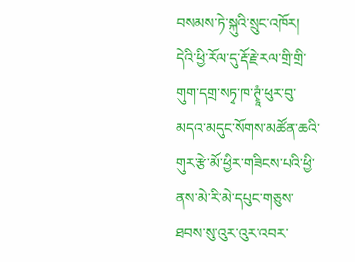བསམས་ཏེ་སྐུའི་སྲུང་འཁོར། དེའི་ཕྱི་རོལ་དུ་རྡོ་རྗེ་རལ་གྲི་གྲི་གུག་དགྲ་སཏྭ་ཁ་ཊྭཱཾ་ཕུར་བུ་མདའ་མདུང་སོགས་མཚོན་ཆའི་གུར་རྩེ་མོ་ཕྱིར་གཟིངས་པའི་ཕྱི་ནས་མེ་རི་མེ་དཔུང་གཅུས་ཐབས་སུ་འུར་འུར་འབར་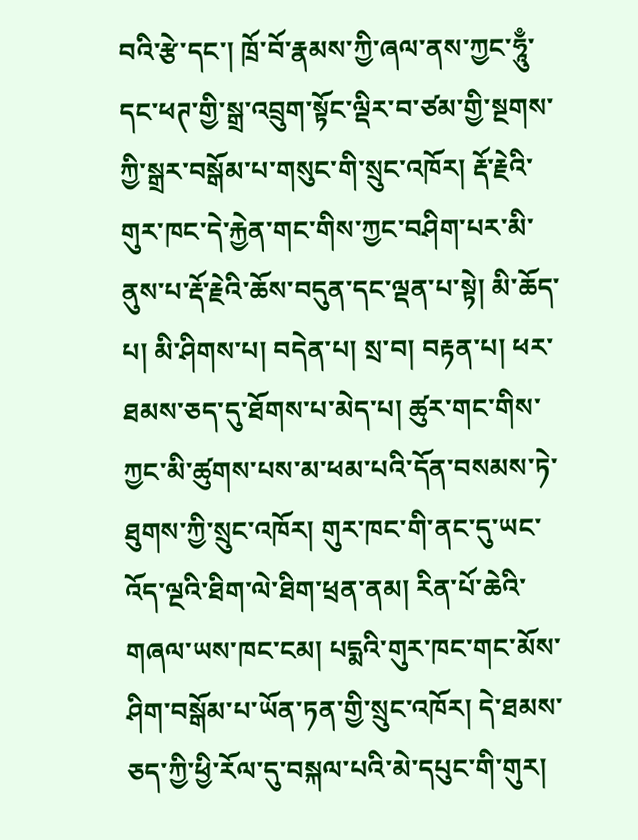བའི་རྩེ་དང་། ཁྲོ་བོ་རྣམས་ཀྱི་ཞལ་ནས་ཀྱང་ཧཱུྃ་དང་ཕཊ་གྱི་སྒྲ་འབྲུག་སྟོང་ལྡིར་བ་ཙམ་གྱི་སྔགས་ཀྱི་སྒྲར་བསྒོམ་པ་གསུང་གི་སྲུང་འཁོར། རྡོ་རྗེའི་གུར་ཁང་དེ་རྐྱེན་གང་གིས་ཀྱང་བཤིག་པར་མི་ནུས་པ་རྡོ་རྗེའི་ཆོས་བདུན་དང་ལྡན་པ་སྟེ། མི་ཆོད་པ། མི་ཤིགས་པ། བདེན་པ། སྲ་བ། བརྟན་པ། ཕར་ཐམས་ཅད་དུ་ཐོགས་པ་མེད་པ། ཚུར་གང་གིས་ཀྱང་མི་ཚུགས་པས་མ་ཕམ་པའི་དོན་བསམས་ཏེ་ཐུགས་ཀྱི་སྲུང་འཁོར། གུར་ཁང་གི་ནང་དུ་ཡང་འོད་ལྔའི་ཐིག་ལེ་ཐིག་ཕྲན་ནམ། རིན་པོ་ཆེའི་གཞལ་ཡས་ཁང་ངམ། པདྨའི་གུར་ཁང་གང་མོས་ཤིག་བསྒོམ་པ་ཡོན་ཏན་གྱི་སྲུང་འཁོར། དེ་ཐམས་ཅད་ཀྱི་ཕྱི་རོལ་དུ་བསྐལ་པའི་མེ་དཔུང་གི་གུར།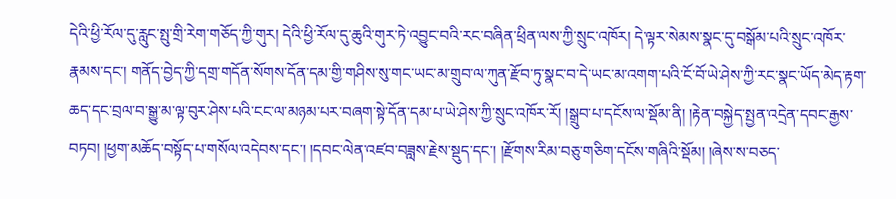དེའི་ཕྱི་རོལ་དུ་རླུང་སྤུ་གྲི་རེག་གཅོད་ཀྱི་གུར། དེའི་ཕྱི་རོལ་དུ་ཆུའི་གུར་ཏེ་འབྱུང་བའི་རང་བཞིན་ཕྲིན་ལས་ཀྱི་སྲུང་འཁོར། དེ་ལྟར་སེམས་སྣང་དུ་བསྒོམ་པའི་སྲུང་འཁོར་རྣམས་དང་། གནོད་བྱེད་ཀྱི་དགྲ་གདོན་སོགས་དོན་དམ་གྱི་གཤིས་སུ་གང་ཡང་མ་གྲུབ་ལ་ཀུན་རྫོབ་ཏུ་སྣང་བ་དེ་ཡང་མ་འགག་པའི་ངོ་བོ་ཡེ་ཤེས་ཀྱི་རང་སྣང་ཡོད་མེད་རྟག་ཆད་དང་བྲལ་བ་སྒྱུ་མ་ལྟ་བུར་ཤེས་པའི་ངང་ལ་མཉམ་པར་བཞག་སྟེ་དོན་དམ་པ་ཡེ་ཤེས་ཀྱི་སྲུང་འཁོར་རོ། །སྒྲུབ་པ་དངོས་ལ་སྡོམ་ནི། །རྟེན་བསྐྱེད་སྤྱན་འདྲེན་དབང་རྒྱས་བཏབ། །ཕྱག་མཆོད་བསྟོད་པ་གསོལ་འདེབས་དང་། །དབང་ལེན་འཛབ་བཟླས་རྗེས་སྡུད་དང་། །རྫོགས་རིམ་བཅུ་གཅིག་དངོས་གཞིའི་སྡོམ། །ཞེས་ས་བཅད་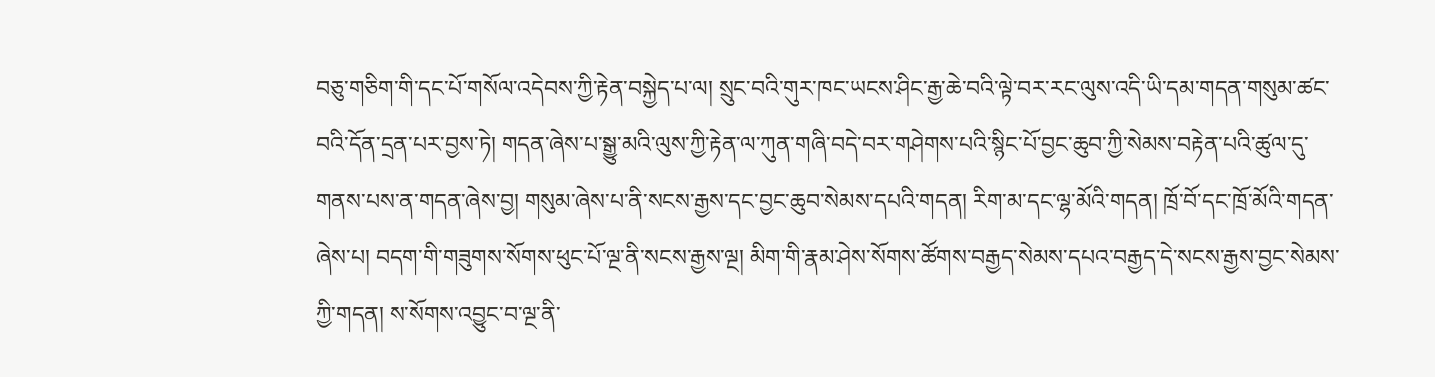བཅུ་གཅིག་གི་དང་པོ་གསོལ་འདེབས་ཀྱི་རྟེན་བསྐྱེད་པ་ལ། སྲུང་བའི་གུར་ཁང་ཡངས་ཤིང་རྒྱ་ཆེ་བའི་ལྟེ་བར་རང་ལུས་འདི་ཡི་དམ་གདན་གསུམ་ཚང་བའི་དོན་དྲན་པར་བྱས་ཏེ། གདན་ཞེས་པ་སྒྱུ་མའི་ལུས་ཀྱི་རྟེན་ལ་ཀུན་གཞི་བདེ་བར་གཤེགས་པའི་སྙིང་པོ་བྱང་ཆུབ་ཀྱི་སེམས་བརྟེན་པའི་ཚུལ་དུ་གནས་པས་ན་གདན་ཞེས་བྱ། གསུམ་ཞེས་པ་ནི་སངས་རྒྱས་དང་བྱང་ཆུབ་སེམས་དཔའི་གདན། རིག་མ་དང་ལྷ་མོའི་གདན། ཁྲོ་བོ་དང་ཁྲོ་མོའི་གདན་ཞེས་པ། བདག་གི་གཟུགས་སོགས་ཕུང་པོ་ལྔ་ནི་སངས་རྒྱས་ལྔ། མིག་གི་རྣམ་ཤེས་སོགས་ཚོགས་བརྒྱད་སེམས་དཔའ་བརྒྱད་དེ་སངས་རྒྱས་བྱང་སེམས་ཀྱི་གདན། ས་སོགས་འབྱུང་བ་ལྔ་ནི་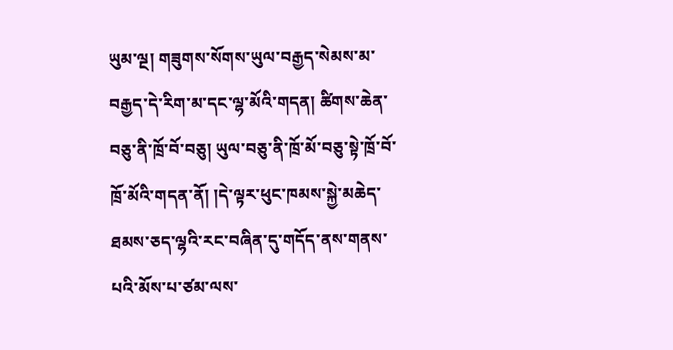ཡུམ་ལྔ། གཟུགས་སོགས་ཡུལ་བརྒྱད་སེམས་མ་བརྒྱད་དེ་རིག་མ་དང་ལྷ་མོའི་གདན། ཚིགས་ཆེན་བཅུ་ནི་ཁྲོ་བོ་བཅུ། ཡུལ་བཅུ་ནི་ཁྲོ་མོ་བཅུ་སྟེ་ཁྲོ་བོ་ཁྲོ་མོའི་གདན་ནོ། །དེ་ལྟར་ཕུང་ཁམས་སྐྱེ་མཆེད་ཐམས་ཅད་ལྷའི་རང་བཞིན་དུ་གདོད་ནས་གནས་པའི་མོས་པ་ཙམ་ལས་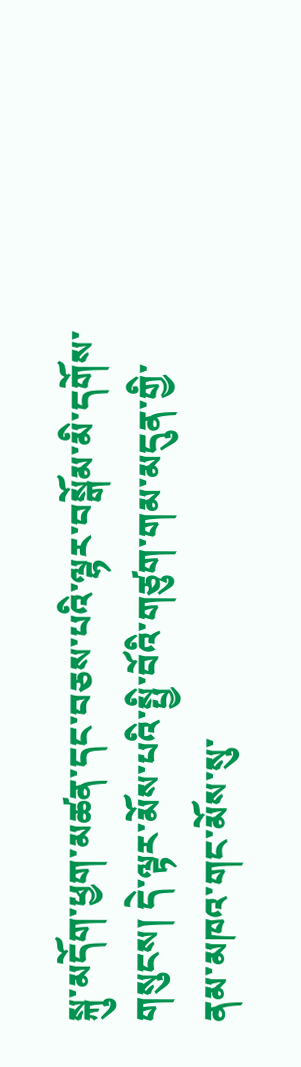སྐུ་མདོག་ཕྱག་མཚན་དང་བཅས་པའི་ལྷར་བསྒོམ་མི་དགོས་གསུངས། དེ་ལྟར་མོས་པའི་སྤྱི་བོའི་གཙུག་གམ་མདུན་གྱི་ནམ་མཁའ་གང་མོས་སུ་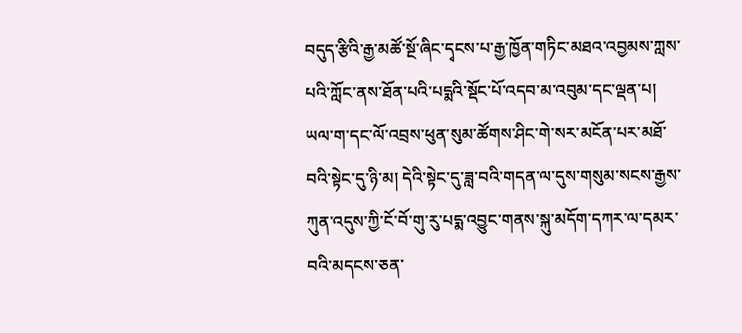བདུད་རྩིའི་རྒྱ་མཚོ་སྔོ་ཞིང་དྭངས་པ་རྒྱ་ཁྱོན་གཏིང་མཐའ་འབྱམས་ཀླས་པའི་ཀློང་ནས་ཐོན་པའི་པདྨའི་སྡོང་པོ་འདབ་མ་འབུམ་དང་ལྡན་པ། ཡལ་ག་དང་ལོ་འབྲས་ཕུན་སུམ་ཚོགས་ཤིང་གེ་སར་མངོན་པར་མཐོ་བའི་སྟེང་དུ་ཉི་མ། དེའི་སྟེང་དུ་ཟླ་བའི་གདན་ལ་དུས་གསུམ་སངས་རྒྱས་ཀུན་འདུས་ཀྱི་ངོ་བོ་གུ་རུ་པདྨ་འབྱུང་གནས་སྐུ་མདོག་དཀར་ལ་དམར་བའི་མདངས་ཅན་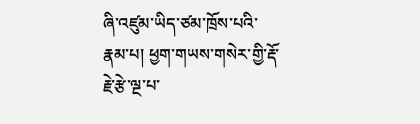ཞི་འཛུམ་ཡིད་ཙམ་ཁྲོས་པའི་རྣམ་པ། ཕྱག་གཡས་གསེར་གྱི་རྡོ་རྗེ་རྩེ་ལྔ་པ་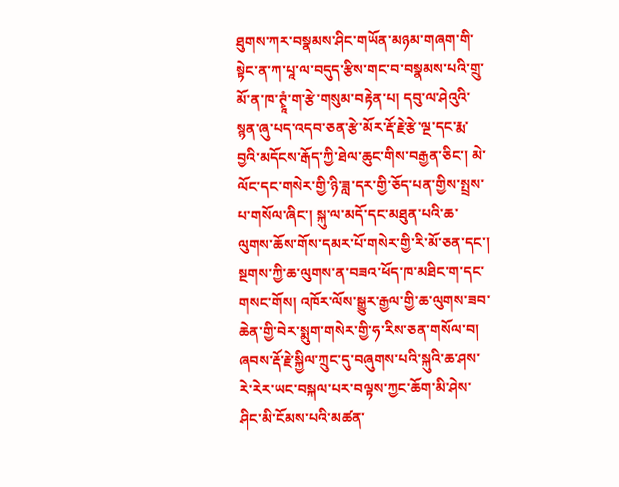ཐུགས་ཀར་བསྣམས་ཤིང་གཡོན་མཉམ་གཞག་གི་སྟེང་ན་ཀ་པཱ་ལ་བདུད་རྩིས་གང་བ་བསྣམས་པའི་གྲུ་མོ་ན་ཁ་ཊྭཱཾ་ག་རྩེ་གསུམ་བརྟེན་པ། དབུ་ལ་ཤེའུའི་སྙན་ཞུ་པད་འདབ་ཅན་རྩེ་མོར་རྡོ་རྗེ་རྩེ་ལྔ་དང་རྨ་བྱའི་མདོངས་རྒོད་ཀྱི་ཐེལ་ཆུང་གིས་བརྒྱན་ཅིང་། མེ་ལོང་དང་གསེར་གྱི་ཉི་ཟླ་དར་གྱི་ཅོད་པན་གྱིས་སྤྲས་པ་གསོལ་ཞིང་། སྐུ་ལ་མདོ་དང་མཐུན་པའི་ཆ་ལུགས་ཆོས་གོས་དམར་པོ་གསེར་གྱི་རི་མོ་ཅན་དང་། སྔགས་ཀྱི་ཆ་ལུགས་ན་བཟའ་ཕོད་ཁ་མཐིང་ག་དང་གསང་གོས། འཁོར་ལོས་སྒྱུར་རྒྱལ་གྱི་ཆ་ལུགས་ཟབ་ཆེན་གྱི་བེར་སྨུག་གསེར་གྱི་ཧ་རིས་ཅན་གསོལ་བ། ཞབས་རྡོ་རྗེ་སྐྱིལ་ཀྲུང་དུ་བཞུགས་པའི་སྐུའི་ཆ་ཤས་རེ་རེར་ཡང་བསྐལ་པར་བལྟས་ཀྱང་ཆོག་མི་ཤེས་ཤིང་མི་ངོམས་པའི་མཚན་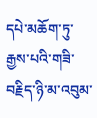དཔེ་མཆོག་ཏུ་རྒྱས་པའི་གཟི་བརྗིད་ཉི་མ་འབུམ་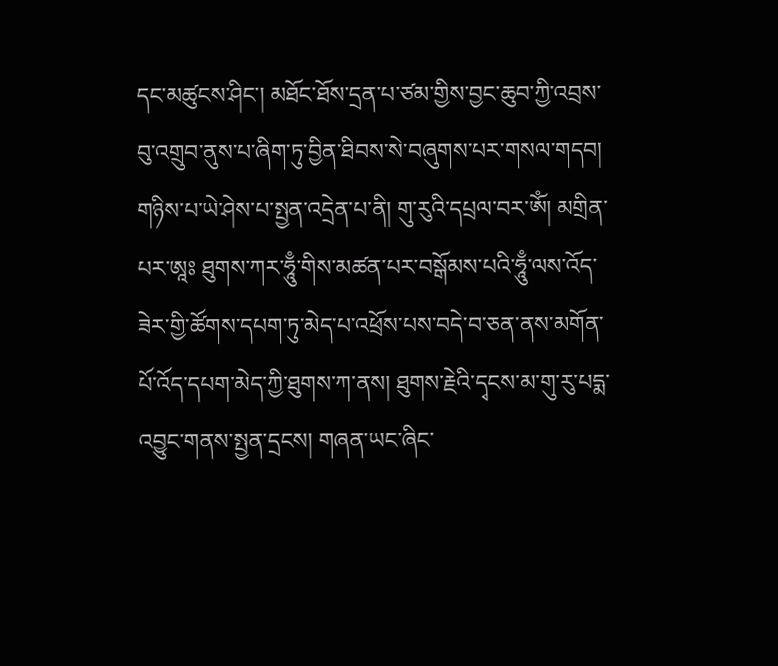དང་མཚུངས་ཤིང་། མཐོང་ཐོས་དྲན་པ་ཙམ་གྱིས་བྱང་ཆུབ་ཀྱི་འབྲས་བུ་འགྲུབ་ནུས་པ་ཞིག་ཏུ་བྱིན་ཐིབས་སེ་བཞུགས་པར་གསལ་གདབ། གཉིས་པ་ཡེ་ཤེས་པ་སྤྱན་འདྲེན་པ་ནི། གུ་རུའི་དཔྲལ་བར་ཨོཾ། མགྲིན་པར་ཨཱཿ ཐུགས་ཀར་ཧཱུྃ་གིས་མཚན་པར་བསྒོམས་པའི་ཧཱུྃ་ལས་འོད་ཟེར་གྱི་ཚོགས་དཔག་ཏུ་མེད་པ་འཕྲོས་པས་བདེ་བ་ཅན་ནས་མགོན་པོ་འོད་དཔག་མེད་ཀྱི་ཐུགས་ཀ་ནས། ཐུགས་རྗེའི་དྭངས་མ་གུ་རུ་པདྨ་འབྱུང་གནས་སྤྱན་དྲངས། གཞན་ཡང་ཞིང་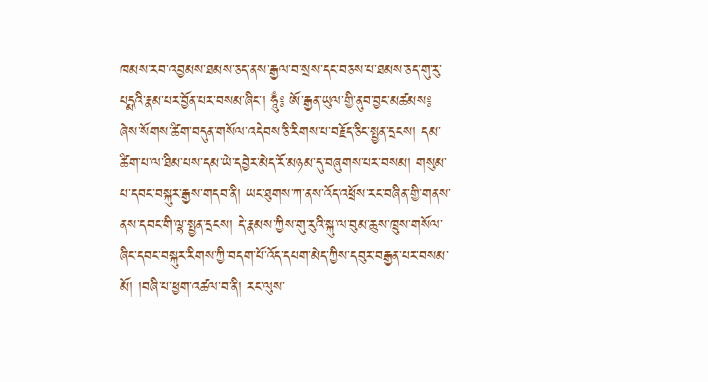ཁམས་རབ་འབྱམས་ཐམས་ཅད་ནས་རྒྱལ་བ་སྲས་དང་བཅས་པ་ཐམས་ཅད་གུ་རུ་པདྨའི་རྣམ་པར་བྱོན་པར་བསམ་ཞིང་། ཧཱུྃ༔ ཨོ་རྒྱན་ཡུལ་གྱི་ནུབ་བྱང་མཚམས༔ ཞེས་སོགས་ཚིག་བདུན་གསོལ་འདེབས་ཅི་རིགས་པ་བརྗོད་ཅིང་སྤྱན་དྲངས། དམ་ཚིག་པ་ལ་ཐིམ་པས་དམ་ཡེ་དབྱེར་མེད་རོ་མཉམ་དུ་བཞུགས་པར་བསམ། གསུམ་པ་དབང་བསྐུར་རྒྱས་གདབ་ནི། ཡང་ཐུགས་ཀ་ནས་འོད་འཕྲོས་རང་བཞིན་གྱི་གནས་ནས་དབང་གི་ལྷ་སྤྱན་དྲངས། དེ་རྣམས་ཀྱིས་གུ་རུའི་སྐུ་ལ་བུམ་ཆུས་ཁྲུས་གསོལ་ཞིང་དབང་བསྐུར་རིགས་ཀྱི་བདག་པོ་འོད་དཔག་མེད་ཀྱིས་དབུར་བརྒྱན་པར་བསམ་མོ། །བཞི་པ་ཕྱག་འཚལ་བ་ནི། རང་ལུས་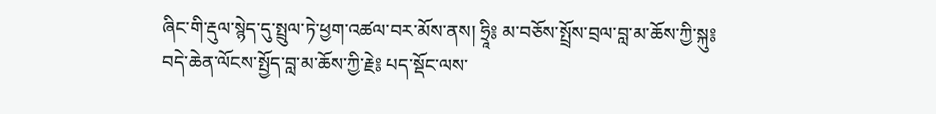ཞིང་གི་རྡུལ་སྙེད་དུ་སྤྲུལ་ཏེ་ཕྱག་འཚལ་བར་མོས་ནས། ཧྲཱི༔ མ་བཅོས་སྤྲོས་བྲལ་བླ་མ་ཆོས་ཀྱི་སྐུ༔ བདེ་ཆེན་ལོངས་སྤྱོད་བླ་མ་ཆོས་ཀྱི་རྗེ༔ པད་སྡོང་ལས་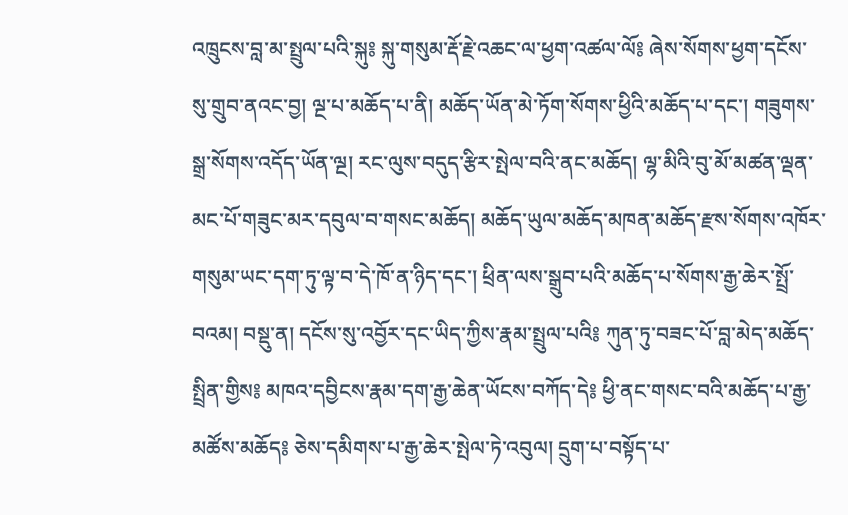འཁྲུངས་བླ་མ་སྤྲུལ་པའི་སྐུ༔ སྐུ་གསུམ་རྡོ་རྗེ་འཆང་ལ་ཕྱག་འཚལ་ལོ༔ ཞེས་སོགས་ཕྱག་དངོས་སུ་གྲུབ་ནའང་བྱ། ལྔ་པ་མཆོད་པ་ནི། མཆོད་ཡོན་མེ་ཏོག་སོགས་ཕྱིའི་མཆོད་པ་དང་། གཟུགས་སྒྲ་སོགས་འདོད་ཡོན་ལྔ། རང་ལུས་བདུད་རྩིར་སྤེལ་བའི་ནང་མཆོད། ལྷ་མིའི་བུ་མོ་མཚན་ལྡན་མང་པོ་གཟུང་མར་དབུལ་བ་གསང་མཆོད། མཆོད་ཡུལ་མཆོད་མཁན་མཆོད་རྫས་སོགས་འཁོར་གསུམ་ཡང་དག་ཏུ་ལྟ་བ་དེ་ཁོ་ན་ཉིད་དང་། ཕྲིན་ལས་སྒྲུབ་པའི་མཆོད་པ་སོགས་རྒྱ་ཆེར་སྤྲོ་བའམ། བསྡུ་ན། དངོས་སུ་འབྱོར་དང་ཡིད་ཀྱིས་རྣམ་སྤྲུལ་པའི༔ ཀུན་ཏུ་བཟང་པོ་བླ་མེད་མཆོད་སྤྲིན་གྱིས༔ མཁའ་དབྱིངས་རྣམ་དག་རྒྱ་ཆེན་ཡོངས་བཀོད་དེ༔ ཕྱི་ནང་གསང་བའི་མཆོད་པ་རྒྱ་མཚོས་མཆོད༔ ཅེས་དམིགས་པ་རྒྱ་ཆེར་སྤེལ་ཏེ་འབུལ། དྲུག་པ་བསྟོད་པ་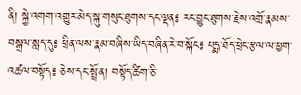ནི། སྐྱེ་འགག་འགྱུར་མེད་སྐུ་གསུང་ཐུགས་དང་ལྡན༔ རང་བྱུང་ཐུགས་རྗེས་འགྲོ་རྣམས་བསྒྲལ་སླད་དུ༔ ཕྲིན་ལས་རྣམ་བཞིས་ཡིད་བཞིན་རེ་བ་སྐོང༔ པདྨ་ཐོད་ཕྲེང་རྩལ་ལ་ཕྱག་འཚལ་བསྟོད༔ ཅེས་དང་སྤྲོ་ན། བསྟོད་ཚིག་ཅི་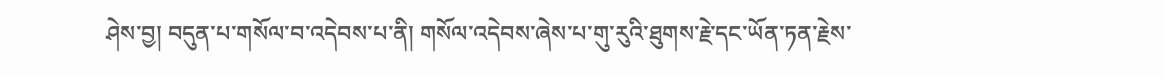ཤེས་བྱ། བདུན་པ་གསོལ་བ་འདེབས་པ་ནི། གསོལ་འདེབས་ཞེས་པ་གུ་རུའི་ཐུགས་རྗེ་དང་ཡོན་ཏན་རྗེས་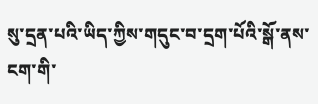སུ་དྲན་པའི་ཡིད་ཀྱིས་གདུང་བ་དྲག་པོའི་སྒོ་ནས་ངག་གི་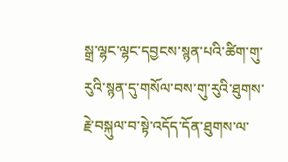སྒྲ་ལྷང་ལྷང་དབྱངས་སྙན་པའི་ཚིག་གུ་རུའི་སྙན་དུ་གསོལ་བས་གུ་རུའི་ཐུགས་རྗེ་བསྐུལ་བ་སྟེ་འདོད་དོན་ཐུགས་ལ་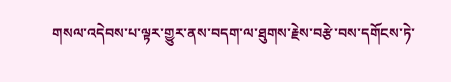གསལ་འདེབས་པ་ལྟར་གྱུར་ནས་བདག་ལ་ཐུགས་རྗེས་བརྩེ་བས་དགོངས་ཏེ་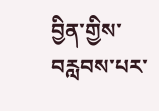བྱིན་གྱིས་བརླབས་པར་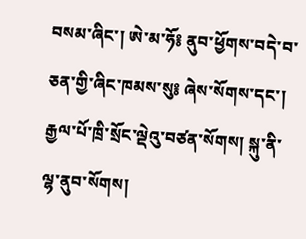བསམ་ཞིང་། ཨེ་མ་ཧོ༔ ནུབ་ཕྱོགས་བདེ་བ་ཅན་གྱི་ཞིང་ཁམས་སུ༔ ཞེས་སོགས་དང་། རྒྱལ་པོ་ཁྲི་སྲོང་ལྡེའུ་བཙན་སོགས། སྐུ་ནི་ལྷ་ནུབ་སོགས།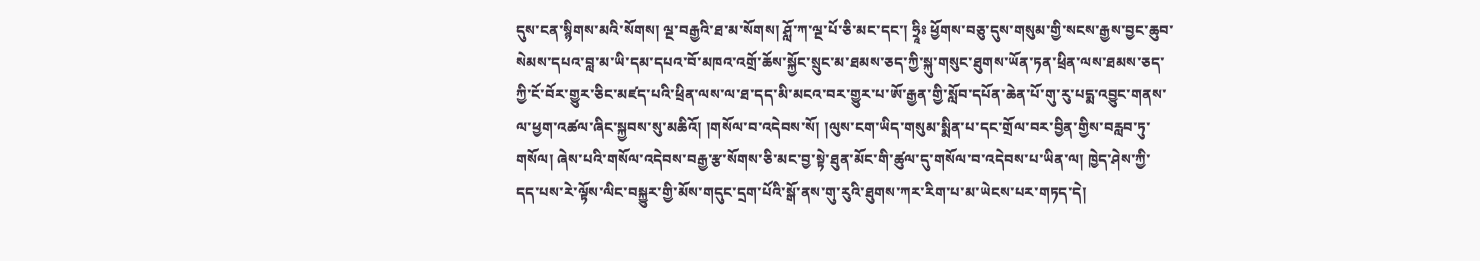དུས་ངན་སྙིགས་མའི་སོགས། ལྔ་བརྒྱའི་ཐ་མ་སོགས། ཤློ་ཀ་ལྔ་པོ་ཅི་མང་དང་། ཧྲཱིཿ ཕྱོགས་བཅུ་དུས་གསུམ་གྱི་སངས་རྒྱས་བྱང་ཆུབ་སེམས་དཔའ་བླ་མ་ཡི་དམ་དཔའ་བོ་མཁའ་འགྲོ་ཆོས་སྐྱོང་སྲུང་མ་ཐམས་ཅད་ཀྱི་སྐུ་གསུང་ཐུགས་ཡོན་ཏན་ཕྲིན་ལས་ཐམས་ཅད་ཀྱི་ངོ་བོར་གྱུར་ཅིང་མཛད་པའི་ཕྲིན་ལས་ལ་ཐ་དད་མི་མངའ་བར་གྱུར་པ་ཨོ་རྒྱན་གྱི་སློབ་དཔོན་ཆེན་པོ་གུ་རུ་པདྨ་འབྱུང་གནས་ལ་ཕྱག་འཚལ་ཞིང་སྐྱབས་སུ་མཆིའོ། །གསོལ་བ་འདེབས་སོ། །ལུས་ངག་ཡིད་གསུམ་སྨིན་པ་དང་གྲོལ་བར་བྱིན་གྱིས་བརླབ་ཏུ་གསོལ། ཞེས་པའི་གསོལ་འདེབས་བརྒྱ་རྩ་སོགས་ཅི་མང་བྱ་སྟེ་ཐུན་མོང་གི་ཚུལ་དུ་གསོལ་བ་འདེབས་པ་ཡིན་ལ། ཁྱེད་ཤེས་ཀྱི་དད་པས་རེ་ལྟོས་ལིང་བསྐྱུར་གྱི་མོས་གདུང་དྲག་པོའི་སྒོ་ནས་གུ་རུའི་ཐུགས་ཀར་རིག་པ་མ་ཡེངས་པར་གཏད་དེ།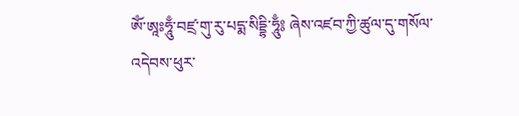ཨོཾ་ཨཱཿཧཱུྃ་བཛྲ་གུ་རུ་པདྨ་སིདྡྷི་ཧཱུྃ༔ ཞེས་འཛབ་ཀྱི་ཚུལ་དུ་གསོལ་འདེབས་ཕུར་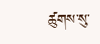ཚུགས་སུ་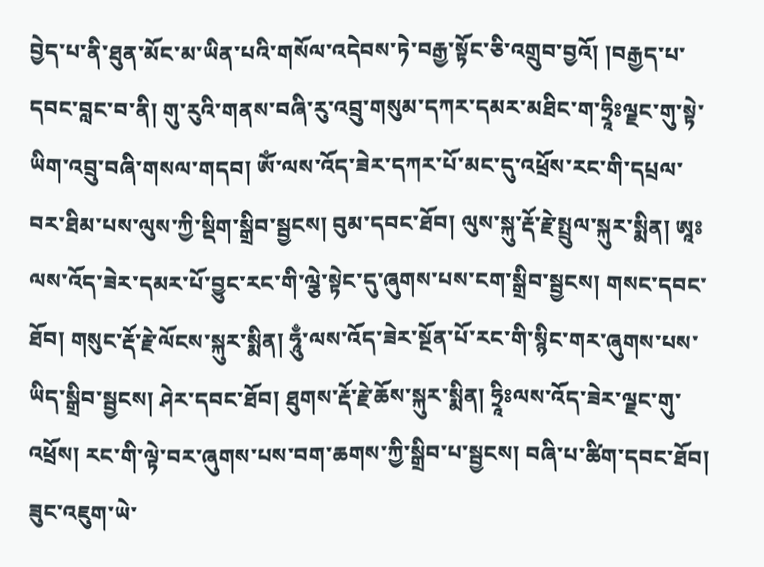བྱེད་པ་ནི་ཐུན་མོང་མ་ཡིན་པའི་གསོལ་འདེབས་ཏེ་བརྒྱ་སྟོང་ཅི་འགྲུབ་བྱའོ། །བརྒྱད་པ་དབང་བླང་བ་ནི། གུ་རུའི་གནས་བཞི་རུ་འབྲུ་གསུམ་དཀར་དམར་མཐིང་ག་ཧྲཱིཿལྗང་གུ་སྟེ་ཡིག་འབྲུ་བཞི་གསལ་གདབ། ཨོཾ་ལས་འོད་ཟེར་དཀར་པོ་མང་དུ་འཕྲོས་རང་གི་དཔྲལ་བར་ཐིམ་པས་ལུས་ཀྱི་སྡིག་སྒྲིབ་སྦྱངས། བུམ་དབང་ཐོབ། ལུས་སྐུ་རྡོ་རྗེ་སྤྲུལ་སྐུར་སྨིན། ཨཱཿལས་འོད་ཟེར་དམར་པོ་བྱུང་རང་གི་ལྕེ་སྟེང་དུ་ཞུགས་པས་ངག་སྒྲིབ་སྦྱངས། གསང་དབང་ཐོབ། གསུང་རྡོ་རྗེ་ལོངས་སྐུར་སྨིན། ཧཱུྃ་ལས་འོད་ཟེར་སྔོན་པོ་རང་གི་སྙིང་གར་ཞུགས་པས་ཡིད་སྒྲིབ་སྦྱངས། ཤེར་དབང་ཐོབ། ཐུགས་རྡོ་རྗེ་ཆོས་སྐུར་སྨིན། ཧྲཱིཿལས་འོད་ཟེར་ལྗང་གུ་འཕྲོས། རང་གི་ལྟེ་བར་ཞུགས་པས་བག་ཆགས་ཀྱི་སྒྲིབ་པ་སྦྱངས། བཞི་པ་ཚིག་དབང་ཐོབ། ཟུང་འཇུག་ཡེ་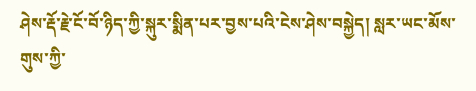ཤེས་རྡོ་རྗེ་ངོ་བོ་ཉིད་ཀྱི་སྐུར་སྨིན་པར་བྱས་པའི་ངེས་ཤེས་བསྐྱེད། སླར་ཡང་མོས་གུས་ཀྱི་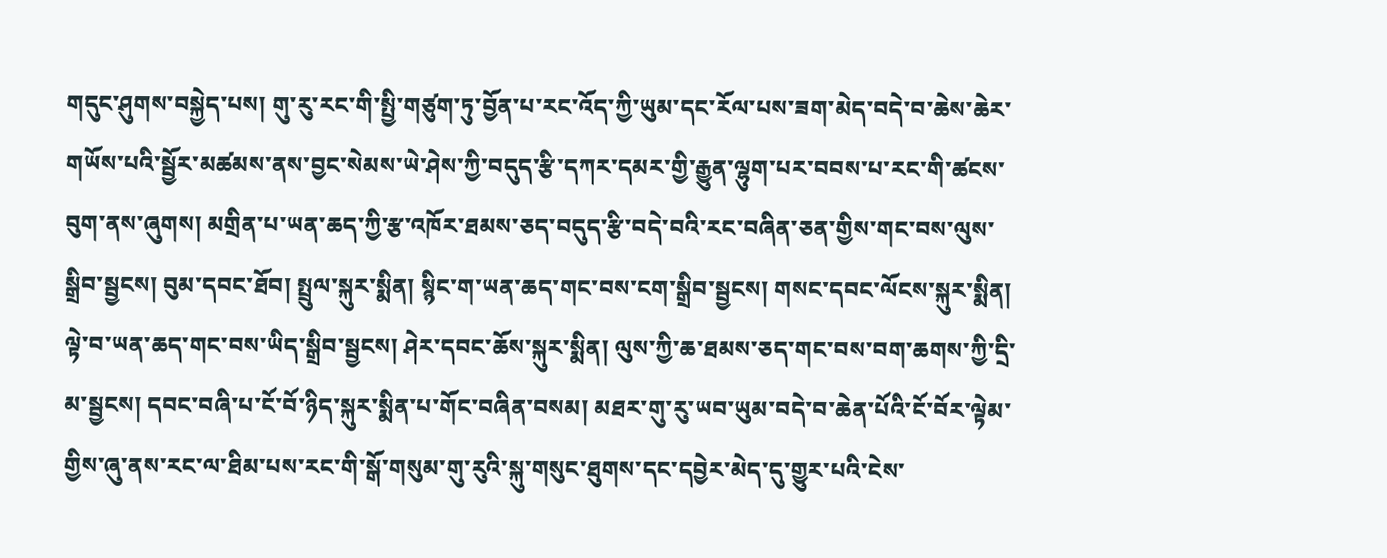གདུང་ཤུགས་བསྐྱེད་པས། གུ་རུ་རང་གི་སྤྱི་གཙུག་ཏུ་བྱོན་པ་རང་འོད་ཀྱི་ཡུམ་དང་རོལ་པས་ཟག་མེད་བདེ་བ་ཆེས་ཆེར་གཡོས་པའི་སྦྱོར་མཚམས་ནས་བྱང་སེམས་ཡེ་ཤེས་ཀྱི་བདུད་རྩི་དཀར་དམར་གྱི་རྒྱུན་ལྷུག་པར་བབས་པ་རང་གི་ཚངས་བུག་ནས་ཞུགས། མགྲིན་པ་ཡན་ཆད་ཀྱི་རྩ་འཁོར་ཐམས་ཅད་བདུད་རྩི་བདེ་བའི་རང་བཞིན་ཅན་གྱིས་གང་བས་ལུས་སྒྲིབ་སྦྱངས། བུམ་དབང་ཐོབ། སྤྲུལ་སྐུར་སྨིན། སྙིང་ག་ཡན་ཆད་གང་བས་ངག་སྒྲིབ་སྦྱངས། གསང་དབང་ལོངས་སྐུར་སྨིན། ལྟེ་བ་ཡན་ཆད་གང་བས་ཡིད་སྒྲིབ་སྦྱངས། ཤེར་དབང་ཆོས་སྐུར་སྨིན། ལུས་ཀྱི་ཆ་ཐམས་ཅད་གང་བས་བག་ཆགས་ཀྱི་དྲི་མ་སྦྱངས། དབང་བཞི་པ་ངོ་བོ་ཉིད་སྐུར་སྨིན་པ་གོང་བཞིན་བསམ། མཐར་གུ་རུ་ཡབ་ཡུམ་བདེ་བ་ཆེན་པོའི་ངོ་བོར་ལྟེམ་གྱིས་ཞུ་ནས་རང་ལ་ཐིམ་པས་རང་གི་སྒོ་གསུམ་གུ་རུའི་སྐུ་གསུང་ཐུགས་དང་དབྱེར་མེད་དུ་གྱུར་པའི་ངེས་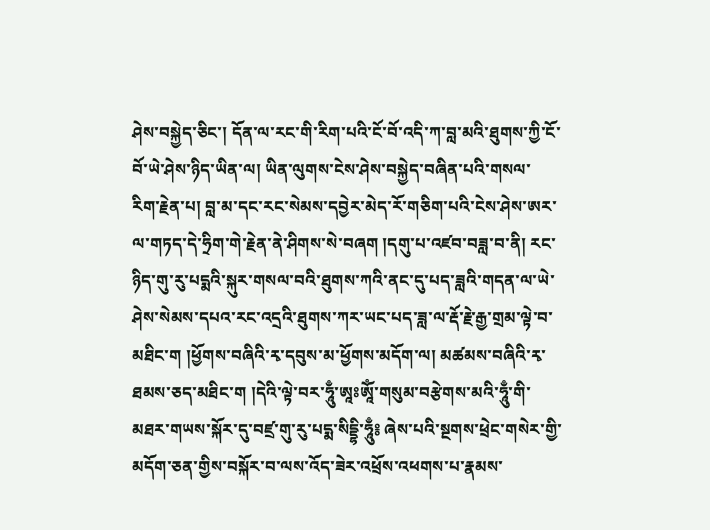ཤེས་བསྐྱེད་ཅིང་། དོན་ལ་རང་གི་རིག་པའི་ངོ་བོ་འདི་ཀ་བླ་མའི་ཐུགས་ཀྱི་ངོ་བོ་ཡེ་ཤེས་ཉིད་ཡིན་ལ། ཡིན་ལུགས་ངེས་ཤེས་བསྐྱེད་བཞིན་པའི་གསལ་རིག་རྗེན་པ། བླ་མ་དང་རང་སེམས་དབྱེར་མེད་རོ་གཅིག་པའི་ངེས་ཤེས་ཨར་ལ་གཏད་དེ་ཧྲིག་གེ་རྗེན་ནེ་ཤིགས་སེ་བཞག །དགུ་པ་འཛབ་བཟླ་བ་ནི། རང་ཉིད་གུ་རུ་པདྨའི་སྐུར་གསལ་བའི་ཐུགས་ཀའི་ནང་དུ་པད་ཟླའི་གདན་ལ་ཡེ་ཤེས་སེམས་དཔའ་རང་འདྲའི་ཐུགས་ཀར་ཡང་པད་ཟླ་ལ་རྡོ་རྗེ་རྒྱ་གྲམ་ལྟེ་བ་མཐིང་ག །ཕྱོགས་བཞིའི་རྭ་དབུས་མ་ཕྱོགས་མདོག་ལ། མཚམས་བཞིའི་རྭ་ཐམས་ཅད་མཐིང་ག །དེའི་ལྟེ་བར་ཧཱུྃ་ཨཱཿཨཱོཾ་གསུམ་བརྩེགས་མའི་ཧཱུྃ་གི་མཐར་གཡས་སྐོར་དུ་བཛྲ་གུ་རུ་པདྨ་སིདྡྷི་ཧཱུྃ༔ ཞེས་པའི་སྔགས་ཕྲེང་གསེར་གྱི་མདོག་ཅན་གྱིས་བསྐོར་བ་ལས་འོད་ཟེར་འཕྲོས་འཕགས་པ་རྣམས་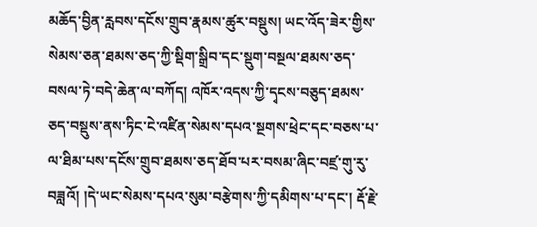མཆོད་བྱིན་རླབས་དངོས་གྲུབ་རྣམས་ཚུར་བསྡུས། ཡང་འོད་ཟེར་གྱིས་སེམས་ཅན་ཐམས་ཅད་ཀྱི་སྡིག་སྒྲིབ་དང་སྡུག་བསྔལ་ཐམས་ཅད་བསལ་ཏེ་བདེ་ཆེན་ལ་བཀོད། འཁོར་འདས་ཀྱི་དྭངས་བཅུད་ཐམས་ཅད་བསྡུས་ནས་ཏིང་ངེ་འཛིན་སེམས་དཔའ་སྔགས་ཕྲེང་དང་བཅས་པ་ལ་ཐིམ་པས་དངོས་གྲུབ་ཐམས་ཅད་ཐོབ་པར་བསམ་ཞིང་བཛྲ་གུ་རུ་བཟླའོ། །དེ་ཡང་སེམས་དཔའ་སུམ་བརྩེགས་ཀྱི་དམིགས་པ་དང་། རྡོ་རྗེ་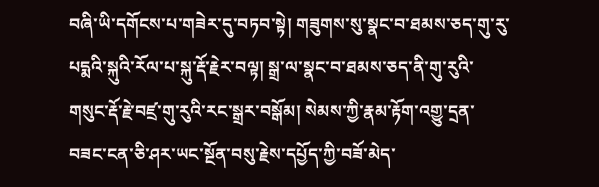བཞི་ཡི་དགོངས་པ་གཟེར་དུ་བཏབ་སྟེ། གཟུགས་སུ་སྣང་བ་ཐམས་ཅད་གུ་རུ་པདྨའི་སྐུའི་རོལ་པ་སྐུ་རྡོ་རྗེར་བལྟ། སྒྲ་ལ་སྣང་བ་ཐམས་ཅད་ནི་གུ་རུའི་གསུང་རྡོ་རྗེ་བཛྲ་གུ་རུའི་རང་སྒྲར་བསྒོམ། སེམས་ཀྱི་རྣམ་རྟོག་འགྱུ་དྲན་བཟང་ངན་ཅི་ཤར་ཡང་སྔོན་བསུ་རྗེས་དཔྱོད་ཀྱི་བཟོ་མེད་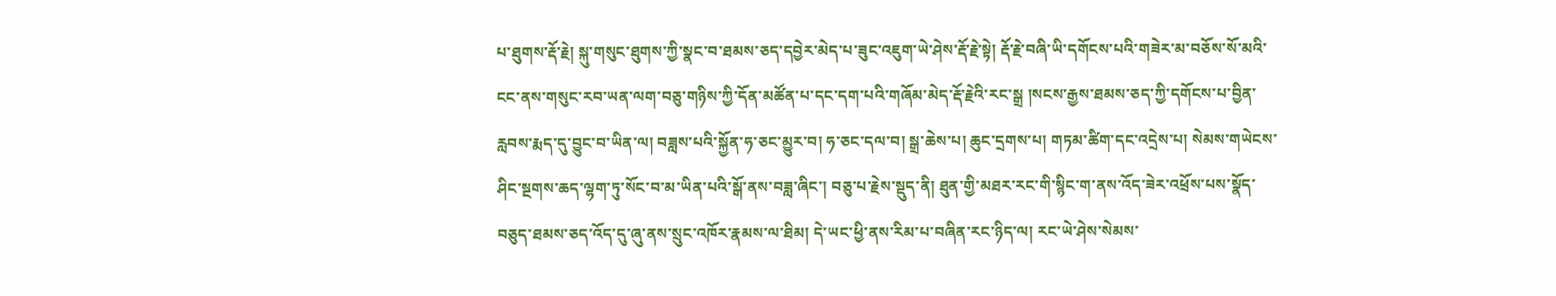པ་ཐུགས་རྡོ་རྗེ། སྐུ་གསུང་ཐུགས་ཀྱི་སྣང་བ་ཐམས་ཅད་དབྱེར་མེད་པ་ཟུང་འཇུག་ཡེ་ཤེས་རྡོ་རྗེ་སྟེ། རྡོ་རྗེ་བཞི་ཡི་དགོངས་པའི་གཟེར་མ་བཅོས་སོ་མའི་ངང་ནས་གསུང་རབ་ཡན་ལག་བཅུ་གཉིས་ཀྱི་དོན་མཚོན་པ་དང་དག་པའི་གཞོམ་མེད་རྡོ་རྗེའི་རང་སྒྲ །སངས་རྒྱས་ཐམས་ཅད་ཀྱི་དགོངས་པ་བྱིན་རླབས་རྨད་དུ་བྱུང་བ་ཡིན་ལ། བཟླས་པའི་སྐྱོན་ཧ་ཅང་མྱུར་བ། ཧ་ཅང་དལ་བ། སྒྲ་ཆེས་པ། ཆུང་དྲགས་པ། གཏམ་ཚིག་དང་འདྲེས་པ། སེམས་གཡེངས་ཤིང་སྔགས་ཆད་ལྷག་ཏུ་སོང་བ་མ་ཡིན་པའི་སྒོ་ནས་བཟླ་ཞིང་། བཅུ་པ་རྗེས་སྡུད་ནི། ཐུན་གྱི་མཐར་རང་གི་སྙིང་ག་ནས་འོད་ཟེར་འཕྲོས་པས་སྣོད་བཅུད་ཐམས་ཅད་འོད་དུ་ཞུ་ནས་སྲུང་འཁོར་རྣམས་ལ་ཐིམ། དེ་ཡང་ཕྱི་ནས་རིམ་པ་བཞིན་རང་ཉིད་ལ། རང་ཡེ་ཤེས་སེམས་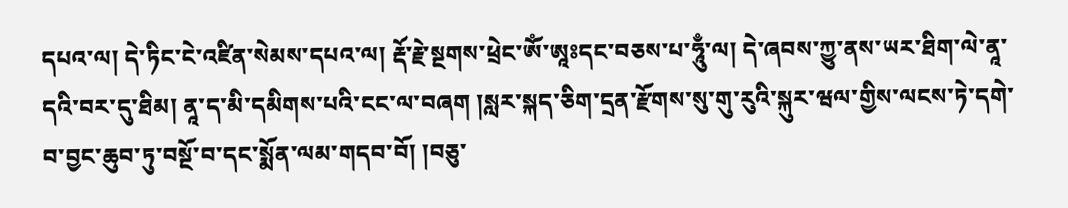དཔའ་ལ། དེ་ཏིང་ངེ་འཛིན་སེམས་དཔའ་ལ། རྡོ་རྗེ་སྔགས་ཕྲེང་ཨོཾ་ཨཱཿདང་བཅས་པ་ཧཱུྃ་ལ། དེ་ཞབས་ཀྱུ་ནས་ཡར་ཐིག་ལེ་ནཱ་དའི་བར་དུ་ཐིམ། ནཱ་ད་མི་དམིགས་པའི་ངང་ལ་བཞག །སླར་སྐད་ཅིག་དྲན་རྫོགས་སུ་གུ་རུའི་སྐུར་ཝལ་གྱིས་ལངས་ཏེ་དགེ་བ་བྱང་ཆུབ་ཏུ་བསྔོ་བ་དང་སྨོན་ལམ་གདབ་བོ། །བཅུ་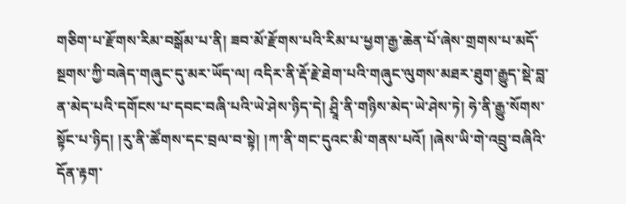གཅིག་པ་རྫོགས་རིམ་བསྒོམ་པ་ནི། ཟབ་མོ་རྫོགས་པའི་རིམ་པ་ཕྱག་རྒྱ་ཆེན་པོ་ཞེས་གྲགས་པ་མདོ་སྔགས་ཀྱི་བཞེད་གཞུང་དུ་མར་ཡོད་ལ། འདིར་ནི་རྡོ་རྗེ་ཐེག་པའི་གཞུང་ལུགས་མཐར་ཐུག་རྒྱུད་སྡེ་བླ་ན་མེད་པའི་དགོངས་པ་དབང་བཞི་པའི་ཡེ་ཤེས་ཉིད་དེ། ཤྲཱི་ནི་གཉིས་མེད་ཡེ་ཤེས་ཏེ། ཧེ་ནི་རྒྱུ་སོགས་སྟོང་པ་ཉིད། །རུ་ནི་ཚོགས་དང་བྲལ་བ་སྟེ། །ཀ་ནི་གང་དུའང་མི་གནས་པའོ། །ཞེས་ཡི་གེ་འབྲུ་བཞིའི་དོན་རྟག་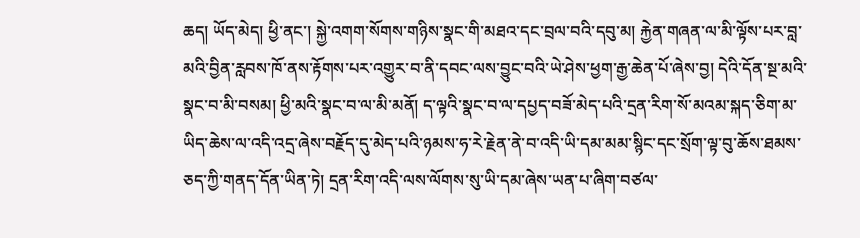ཆད། ཡོད་མེད། ཕྱི་ནང་། སྐྱེ་འགག་སོགས་གཉིས་སྣང་གི་མཐའ་དང་བྲལ་བའི་དབུ་མ། རྐྱེན་གཞན་ལ་མི་ལྟོས་པར་བླ་མའི་བྱིན་རླབས་ཁོ་ནས་རྟོགས་པར་འགྱུར་བ་ནི་དབང་ལས་བྱུང་བའི་ཡེ་ཤེས་ཕྱག་རྒྱ་ཆེན་པོ་ཞེས་བྱ། དེའི་དོན་སྔ་མའི་སྣང་བ་མི་བསམ། ཕྱི་མའི་སྣང་བ་ལ་མི་མནོ། ད་ལྟའི་སྣང་བ་ལ་དཔྱད་བཟོ་མེད་པའི་དྲན་རིག་སོ་མའམ་སྐད་ཅིག་མ་ཡིད་ཆེས་ལ་འདི་འདྲ་ཞེས་བརྗོད་དུ་མེད་པའི་ཉམས་ཧ་རེ་རྗེན་ནེ་བ་འདི་ཡི་དམ་མམ་སྙིང་དང་སྲོག་ལྟ་བུ་ཆོས་ཐམས་ཅད་ཀྱི་གནད་དོན་ཡིན་ཏེ། དྲན་རིག་འདི་ལས་ལོགས་སུ་ཡི་དམ་ཞེས་ཡན་པ་ཞིག་བཙལ་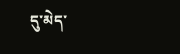དུ་མེད་